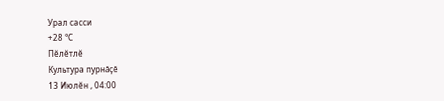Урал сасси
+28 °С
Пӗлӗтлӗ
Культура пурнăçĕ
13 Июлӗн , 04:00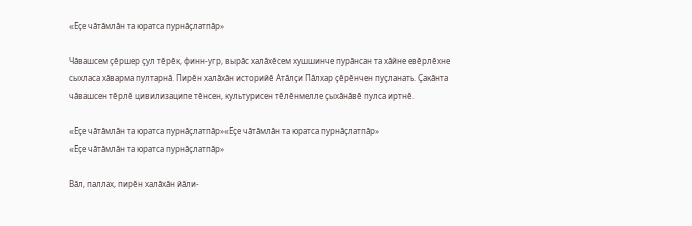«Ĕçе чăтăмлăн та юратса пурнăçлатпăр»

Чăвашсем çĕршер çул тĕрĕк, финн-угр, вырăс халăхĕсем хушшинче пурăнсан та хăйне евĕрлĕхне сыхласа хăварма пултарнă. Пирĕн халăхăн историйĕ Атăлçи Пăлхар çĕрĕнчен пуçланать. Çакăнта чăвашсен тĕрлĕ цивилизаципе тĕнсен, культурисен тĕлĕнмелле çыхăнăвĕ пулса иртнĕ.

«Ĕçе чăтăмлăн та юратса пурнăçлатпăр»«Ĕçе чăтăмлăн та юратса пурнăçлатпăр»
«Ĕçе чăтăмлăн та юратса пурнăçлатпăр»

Вăл, паллах, пирĕн халăхăн йăли-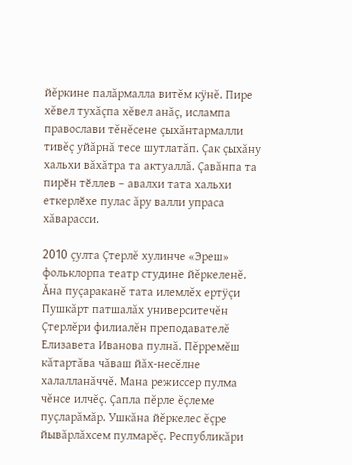йĕркине палăрмалла витĕм кÿнĕ. Пире хĕвел тухăçпа хĕвел анăç, ислампа православи тĕнĕсене çыхăнтармалли тивĕç уйăрнă тесе шутлатăп. Çак çыхăну хальхи вăхăтра та актуаллă. Çавăнпа та пирӗн тӗллев – авалхи тата хальхи еткерлӗхе пулас ăру валли упраса хăварасси.

2010 çулта Çтерлĕ хулинче «Эреш» фольклорпа театр студине йĕркеленĕ. Ăна пуçараканĕ тата илемлĕх ертÿçи Пушкăрт патшалăх университечĕн Çтерлĕри филиалĕн преподавателĕ Елизавета Иванова пулнă. Пĕрремĕш кăтартăва чăваш йăх-несĕлне халалланăччĕ. Мана режиссер пулма чĕнсе илчĕç. Çапла пĕрле ĕçлеме пуçларăмăр. Ушкăна йĕркелес ĕçре йывăрлăхсем пулмарĕç. Республикăри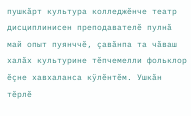пушкăрт культура колледжĕнче театр дисциплинисен преподавателĕ пулнă май опыт пуянччĕ, çавăнпа та чăваш халăх культурине тĕпчемелли фольклор ĕçне хавхаланса кÿлĕнтĕм. Ушкăн тĕрлĕ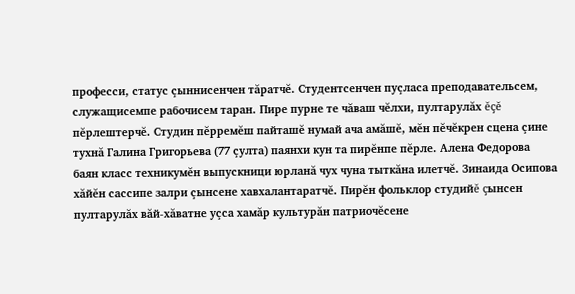професси, статус çыннисенчен тăратчĕ. Студентсенчен пуçласа преподавательсем, служащисемпе рабочисем таран. Пире пурне те чăваш чĕлхи, пултарулăх ĕçĕ пĕрлештерчĕ. Студин пĕрремĕш пайташĕ нумай ача амăшĕ, мĕн пĕчĕкрен сцена çине тухнă Галина Григорьева (77 çулта) паянхи кун та пирĕнпе пĕрле. Алена Федорова баян класс техникумĕн выпускници юрланă чух чуна тыткăна илетчĕ. Зинаида Осипова хăйĕн сассипе залри çынсене хавхалантаратчĕ. Пирĕн фольклор студийĕ çынсен пултарулăх вăй-хăватне уçса хамăр культурăн патриочĕсене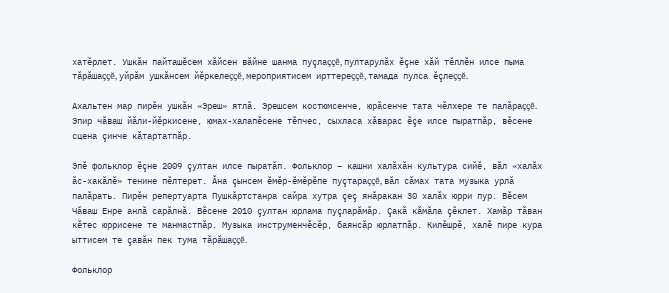хатĕрлет. Ушкăн пайташĕсем хăйсен вăйне шанма пуçлаççĕ, пултарулăх ĕçне хăй тĕллĕн илсе пыма тăрăшаççĕ, уйрăм ушкăнсем йĕркелеççĕ, мероприятисем ирттереççĕ, тамада пулса ĕçлеççĕ.

Ахальтен мар пирĕн ушкăн «Эреш» ятлă. Эрешсем костюмсенче, юрăсенче тата чĕлхере те палăраççĕ. Эпир чăваш йăли-йĕркисене, юмах-халапĕсене тĕпчес, сыхласа хăварас ĕçе илсе пыратпăр, вĕсене сцена çинче кăтартатпăр.

Эпĕ фольклор ĕçне 2009 çултан илсе пыратăп. Фольклор – кашни халăхăн культура сийĕ, вăл «халăх ăс-хакăлĕ» тенине пĕлтерет. Ăна çынсем ĕмĕр-ĕмĕрĕпе пуçтараççĕ, вăл сăмах тата музыка урлă палăрать. Пирĕн репертуарта Пушкăртстанра сайра хутра çеç янăракан 30 халăх юрри пур. Вĕсем Чăваш Енре анлă сарăлнă. Вĕсене 2010 çултан юрлама пуçларăмăр. Çакă кăмăла çĕклет. Хамăр тăван кĕтес юррисене те манмастпăр. Музыка инструменчĕсĕр, баянсăр юрлатпăр. Килĕшрĕ, халĕ пире кура ыттисем те çавăн пек тума тăрăшаççĕ.

Фольклор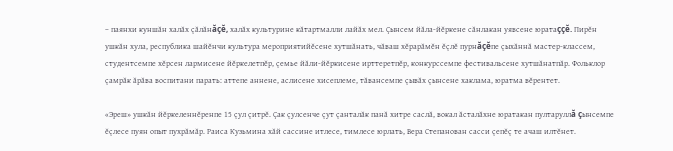– паянхи куншăн халăх çăлăнăçĕ, халăх культурине кăтартмалли лайăх мел. Çынсем йăла-йĕркене сăнлакан уявсене юратаççĕ. Пирĕн ушкăн хула, республика шайĕнчи культура мероприятийĕсене хутшăнать, чăваш хĕрарăмĕн ĕçлĕ пурнăçĕпе çыхăннă мастер-классем, студентсемпе хĕрсен лармисене йĕркелетпĕр, çемье йăли-йĕркисене ирттеретпĕр, конкурссемпе фестивальсене хутшăнатпăр. Фольклор çамрăк ăрăва воспитани парать: аттепе аннене, аслисене хисеплеме, тăвансемпе çывăх çынсене хаклама, юратма вĕрентет.

«Эреш» ушкăн йĕркеленнĕренпе 15 çул çитрĕ. Çак çулсенче çут çанталăк панă хитре саслă, вокал ăсталăхне юратакан пултаруллă çынсемпе ĕçлесе пуян опыт пухрăмăр. Раиса Кузьмина хăй сассине итлесе, тимлесе юрлать, Вера Степанован сасси çепĕç те ачаш илтĕнет.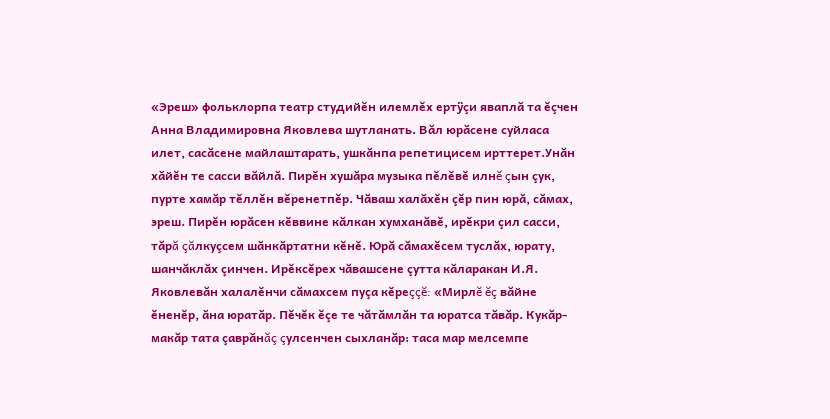«Эреш» фольклорпа театр студийĕн илемлĕх ертÿçи яваплă та ĕçчен Анна Владимировна Яковлева шутланать. Вăл юрăсене суйласа илет, сасăсене майлаштарать, ушкăнпа репетицисем ирттерет.Унăн хăйĕн те сасси вăйлă. Пирĕн хушăра музыка пĕлĕвĕ илнĕ çын çук, пурте хамăр тĕллĕн вĕренетпĕр. Чăваш халăхĕн çĕр пин юрă, сăмах, эреш. Пирĕн юрăсен кĕввине кăлкан хумханăвĕ, ирĕкри çил сасси, тăрă çăлкуçсем шăнкăртатни кĕнĕ. Юрă сăмахĕсем туслăх, юрату, шанчăклăх çинчен. Ирĕксĕрех чăвашсене çутта кăларакан И.Я. Яковлевăн халалĕнчи сăмахсем пуçа кĕреççĕ: «Мирлĕ ĕç вăйне ĕненĕр, ăна юратăр. Пĕчĕк ĕçе те чăтăмлăн та юратса тăвăр. Кукăр-макăр тата çаврăнăç çулсенчен сыхланăр: таса мар мелсемпе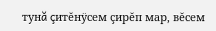тунă çитĕнÿсем çирĕп мар, вĕсем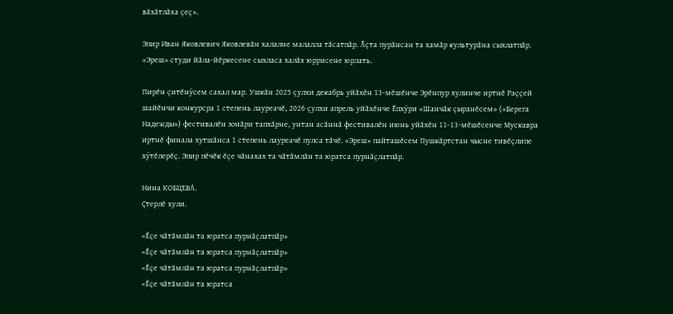вăхăтлăха çеç».

Эпир Иван Яковлевич Яковлевăн халалне малалла тăсатпăр. Ăçта пурăнсан та хамăр культурăна сыхлатпăр. «Эреш» студи йăла-йĕркесене сыхласа халăх юррисене юрлать.

Пирĕн çитĕнÿсем сахал мар. Ушкăн 2025 çулхи декабрь уйăхĕн 13-мĕшĕнче Эрĕнпур хулинче иртнĕ Раççей шайĕнчи конкурсра 1 степень лауреачĕ, 2026 çулхи апрель уйăхĕнче Ĕпхÿри «Шанчăк çыранĕсем» («Берега Надежды») фестивалĕн зонăри тапхăрне, унтан асăннă фестивалĕн июнь уйăхĕн 11-13-мĕшĕсенче Мускавра иртнĕ финала хутшăнса 1 степень лауреачĕ пулса тăчĕ. «Эреш» пайташĕсем Пушкăртстан чысне тивĕçлипе хÿтĕлерĕç. Эпир пĕчĕк ĕçе чăнахах та чăтăмлăн та юратса пурнăçлатпăр.

Нина КОБЦЕВА.
Çтерлĕ хули.

«Ĕçе чăтăмлăн та юратса пурнăçлатпăр»
«Ĕçе чăтăмлăн та юратса пурнăçлатпăр»
«Ĕçе чăтăмлăн та юратса пурнăçлатпăр»
«Ĕçе чăтăмлăн та юратса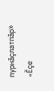пурнăçлатпăр»
«Ĕçе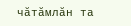чăтăмлăн та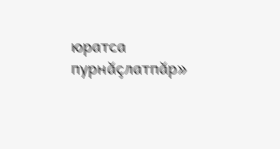юратса пурнăçлатпăр»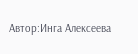Автор:Инга Алексеева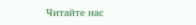Читайте нас